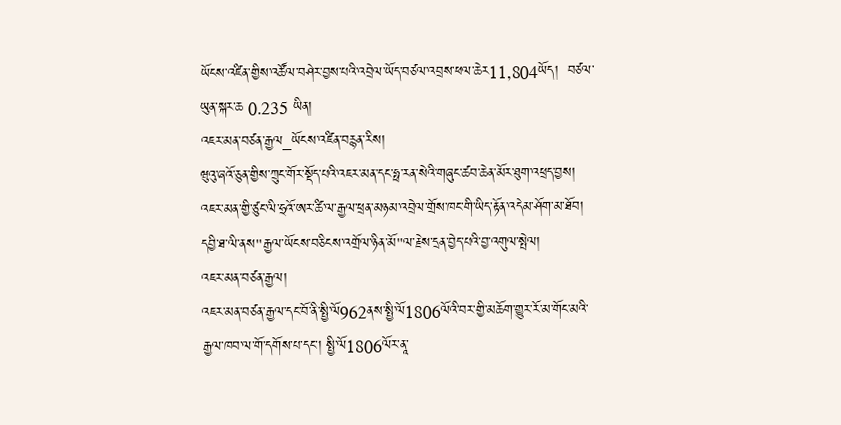ཡོངས་འཛིན་གྱིས་འཚོལ་བཤེར་བྱས་པའི་འབྲེལ་ཡོད་བཙལ་འབྲས་ཕལ་ཆེར11,804ཡོད།  བཙལ་ཡུན་སྐར་ཆ 0.235 ཡིན།
འཇར་མན་བཙན་རྒྱལ_ཡོངས་འཛིན་བརྙན་རིས།
ཝུའུ་ཞའོ་ཅུན་གྱིས་ཀྲུང་གོར་སྡོད་པའི་འཇར་མན་དང་ཧྥ་རན་སེའི་གཞུང་ཚབ་ཆེན་མོར་ཐུག་འཕྲད་བྱས།
འཇར་མན་གྱི་ཙུང་ལི་ཧྲའོ་ཨར་ཚི་ལ་རྒྱལ་ཕྲན་མཉམ་འབྲེལ་གྲོས་ཁང་གི་ཡིད་རྟོན་འདེམ་ཤོག་མ་ཐོབ།
དབྱི་ཐ་ལི་ནས"རྒྱལ་ཡོངས་བཅིངས་འགྲོལ་ཉིན་མོ"ལ་རྗེས་དྲན་བྱེད་པའི་བྱ་འགུལ་སྤེལ།
འཇར་མན་བཙན་རྒྱལ།
འཇར་མན་བཙན་རྒྱལ་དང་བོ་ནི་སྤྱི་ལོ962ནས་སྤྱི་ལོ1806ལོའི་བར་གྱི་མཆོག་གྱུར་རོ་མ་གོང་མའི་རྒྱལ་ཁབ་ལ་གོ་དགོས་པ་དང་། སྤྱི་ལོ1806ལོར་ནཱ་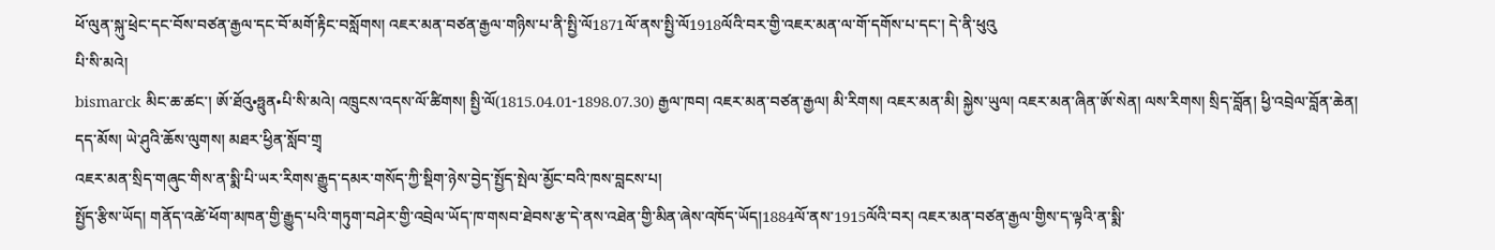ཕོ་ལུན་སྐུ་ཕྲེང་དང་བོས་བཙན་རྒྱལ་དང་བོ་མགོ་རྟིང་བསློགས། འཇར་མན་བཙན་རྒྱལ་གཉིས་པ་ནི་སྤྱི་ལོ1871ལོ་ནས་སྤྱི་ལོ1918ལོའི་བར་གྱི་འཇར་མན་ལ་གོ་དགོས་པ་དང་། དེ་ནི་ཕུའུ
པི་སི་མའེ།
bismarck མིང་ཆ་ཚང་། ཨོ་ཐོའུ•ཧྥུན•པི་སི་མའེ། འཁྲུངས་འདས་ལོ་ཚིགས། སྤྱི་ལོ(1815.04.01-1898.07.30) རྒྱལ་ཁབ། འཇར་མན་བཙན་རྒྱལ། མི་རིགས། འཇར་མན་མི། སྐྱེས་ཡུལ། འཇར་མན་ཞིན་ཨོ་སེན། ལས་རིགས། སྲིད་བློན། ཕྱི་འབྲེལ་བློན་ཆེན། དད་མོས། ཡེ་ཤུའི་ཆོས་ལུགས། མཐར་ཕྱིན་སློབ་གྲྭ
འཇར་མན་སྲིད་གཞུང་གིས་ན་སྨི་པི་ཡར་རིགས་རྒྱུད་དམར་གསོད་ཀྱི་སྡིག་ཉེས་བྱེད་སྤྱོད་སྤེལ་མྱོང་བའི་ཁས་བླངས་པ།
སྤྱོད་རྩིས་ཡོད། གནོད་འཚེ་ཕོག་མཁན་གྱི་རྒྱུད་པའི་གཏུག་བཤེར་གྱི་འབྲེལ་ཡོད་ཁ་གསབ་ཐེབས་རྩ་དེ་ནས་འཐེན་གྱི་མིན་ཞེས་འཁོད་ཡོད།1884ལོ་ནས་1915ལོའི་བར། འཇར་མན་བཙན་རྒྱལ་གྱིས་ད་ལྟའི་ན་སྨི་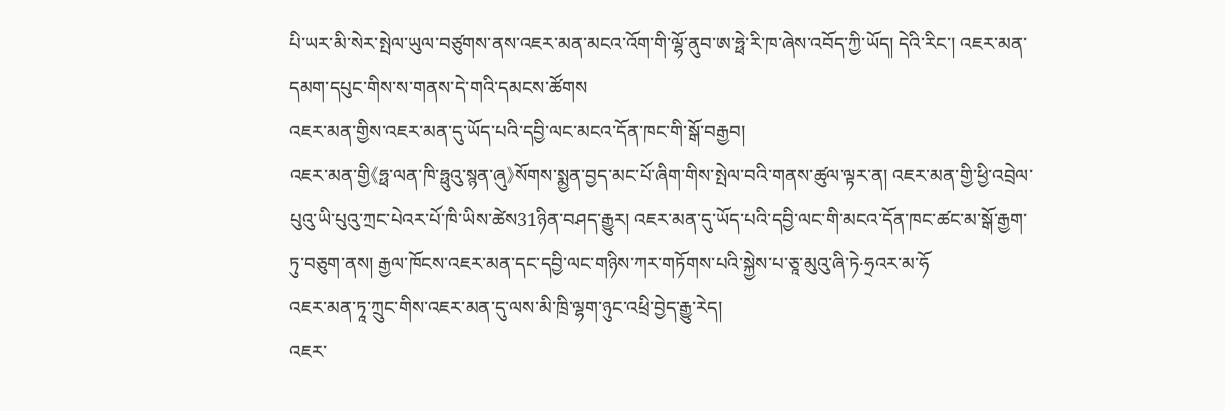པི་ཡར་མི་སེར་སྤེལ་ཡུལ་བཙུགས་ནས་འཇར་མན་མངའ་འོག་གི་ལྷོ་ནུབ་ཨ་ཧྥེ་རི་ཁ་ཞེས་འབོད་ཀྱི་ཡོད། དེའི་རིང་། འཇར་མན་དམག་དཔུང་གིས་ས་གནས་དེ་གའི་དམངས་ཚོགས
འཇར་མན་གྱིས་འཇར་མན་དུ་ཡོད་པའི་དབྱི་ལང་མངའ་དོན་ཁང་གི་སྒོ་བརྒྱབ།
འཇར་མན་གྱི《ཧྥ་ལན་ཁི་ཧྥུའུ་སྙན་ཞུ》སོགས་སྨྱན་བྱད་མང་པོ་ཞིག་གིས་སྤེལ་བའི་གནས་ཚུལ་ལྟར་ན། འཇར་མན་གྱི་ཕྱི་འབྲེལ་པུའུ་ཡི་པུའུ་ཀྲང་པེའར་པོ་ཁི་ཡིས་ཚེས31ཉིན་བཤད་རྒྱུར། འཇར་མན་དུ་ཡོད་པའི་དབྱི་ལང་གི་མངའ་དོན་ཁང་ཚང་མ་སྒོ་རྒྱག་ཏུ་བཅུག་ནས། རྒྱལ་ཁོངས་འཇར་མན་དང་དབྱི་ལང་གཉིས་ཀར་གཏོགས་པའི་སྐྱེས་པ་ཅཱ་མུའུ་ཞི་ཏེ·ཧྲའར་མ་ཧོ
འཇར་མན་ཏཱ་ཀྲུང་གིས་འཇར་མན་དུ་ལས་མི་ཁྲི་ལྷག་ཉུང་འཕྲི་བྱེད་རྒྱུ་རེད།
འཇར་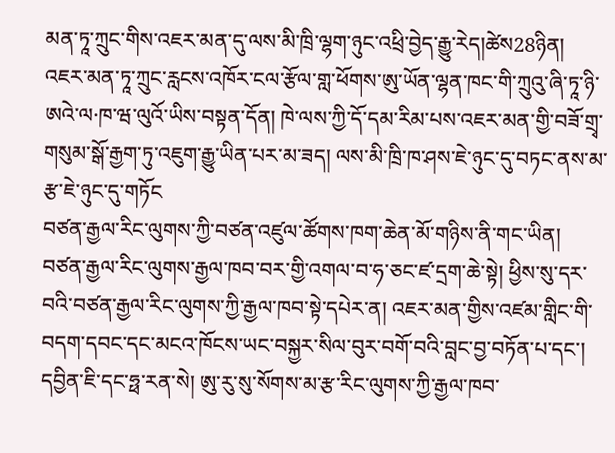མན་ཏཱ་ཀྲུང་གིས་འཇར་མན་དུ་ལས་མི་ཁྲི་ལྷག་ཉུང་འཕྲི་བྱེད་རྒྱུ་རེད།ཚེས28ཉིན། འཇར་མན་ཏཱ་ཀྲུང་རླངས་འཁོར་ངལ་རྩོལ་གླ་ཕོགས་ཨུ་ཡོན་ལྷན་ཁང་གི་ཀྲུའུ་ཞི་ཏཱ་ཉི་ཨའེ་ལ·ཁ་ཝ་ལུའོ་ཡིས་བསྟན་དོན། ཁེ་ལས་ཀྱི་དོ་དམ་རིམ་པས་འཇར་མན་གྱི་བཟོ་གྲྭ་གསུམ་སྒོ་རྒྱག་ཏུ་འཇུག་རྒྱུ་ཡིན་པར་མ་ཟད། ལས་མི་ཁྲི་ཁ་ཤས་ཇེ་ཉུང་དུ་བཏང་ནས་མ་རྩ་ཇེ་ཉུང་དུ་གཏོང
བཙན་རྒྱལ་རིང་ལུགས་ཀྱི་བཙན་འཛུལ་ཚོགས་ཁག་ཆེན་མོ་གཉིས་ནི་གང་ཡིན།
བཙན་རྒྱལ་རིང་ལུགས་རྒྱལ་ཁབ་བར་གྱི་འགལ་བ་ཧ་ཅང་ཛ་དྲག་ཆེ་སྟེ། ཕྱིས་སུ་དར་བའི་བཙན་རྒྱལ་རིང་ལུགས་ཀྱི་རྒྱལ་ཁབ་སྟེ་དཔེར་ན། འཇར་མན་གྱིས་འཛམ་གླིང་གི་བདག་དབང་དང་མངའ་ཁོངས་ཡང་བསྐྱར་སིལ་བུར་བགོ་བའི་བླང་བྱ་བཏོན་པ་དང་། དབྱིན་ཇི་དང་ཧྥ་རན་སེ། ཨུ་རུ་སུ་སོགས་མ་རྩ་རིང་ལུགས་ཀྱི་རྒྱལ་ཁབ་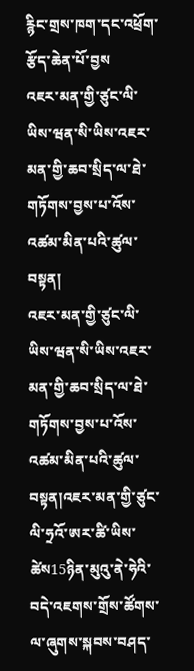རྙིང་གྲས་ཁག་དང་འཕྲོག་རྩོད་ཆེན་པོ་བྱས
འཇར་མན་གྱི་ཙུང་ལི་ཡིས་ཝན་སི་ཡིས་འཇར་མན་གྱི་ཆབ་སྲིད་ལ་ཐེ་གཏོགས་བྱས་པ་འོས་འཚམ་མིན་པའི་ཚུལ་བསྟན།
འཇར་མན་གྱི་ཙུང་ལི་ཡིས་ཝན་སི་ཡིས་འཇར་མན་གྱི་ཆབ་སྲིད་ལ་ཐེ་གཏོགས་བྱས་པ་འོས་འཚམ་མིན་པའི་ཚུལ་བསྟན།འཇར་མན་གྱི་ཙུང་ལི་ཧྲའོ་ཨར་ཚི་ཡིས་ཚེས15ཉིན་མུའུ་ནེ་ཧེའི་བདེ་འཇགས་གྲོས་ཚོགས་ལ་ཞུགས་སྐབས་བཤད་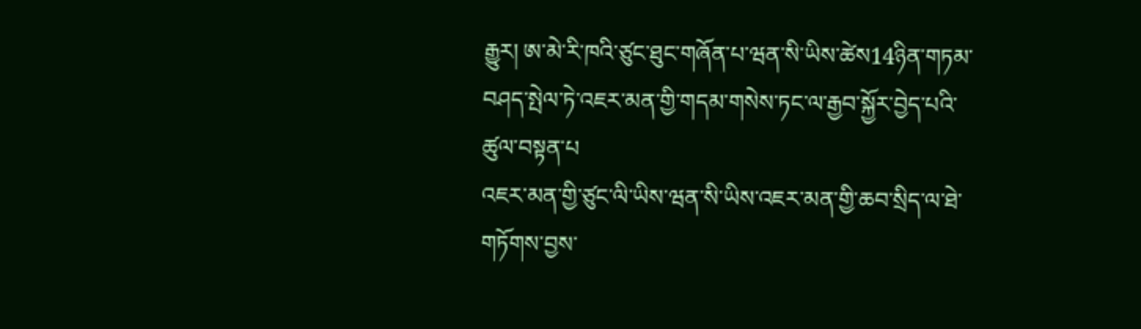རྒྱུར། ཨ་མེ་རི་ཁའི་ཙུང་ཐུང་གཞོན་པ་ཝན་སི་ཡིས་ཚེས14ཉིན་གཏམ་བཤད་སྤེལ་ཏེ་འཇར་མན་གྱི་གདམ་གསེས་ཏང་ལ་རྒྱབ་སྐྱོར་བྱེད་པའི་ཚུལ་བསྟན་པ
འཇར་མན་གྱི་ཙུང་ལི་ཡིས་ཝན་སི་ཡིས་འཇར་མན་གྱི་ཆབ་སྲིད་ལ་ཐེ་གཏོགས་བྱས་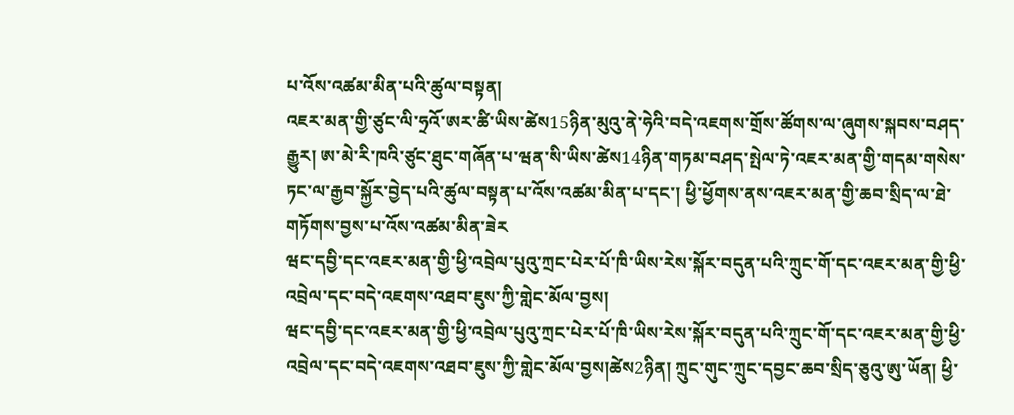པ་འོས་འཚམ་མིན་པའི་ཚུལ་བསྟན།
འཇར་མན་གྱི་ཙུང་ལི་ཧྲའོ་ཨར་ཚི་ཡིས་ཚེས15ཉིན་མུའུ་ནེ་ཧེའི་བདེ་འཇགས་གྲོས་ཚོགས་ལ་ཞུགས་སྐབས་བཤད་རྒྱུར། ཨ་མེ་རི་ཁའི་ཙུང་ཐུང་གཞོན་པ་ཝན་སི་ཡིས་ཚེས14ཉིན་གཏམ་བཤད་སྤེལ་ཏེ་འཇར་མན་གྱི་གདམ་གསེས་ཏང་ལ་རྒྱབ་སྐྱོར་བྱེད་པའི་ཚུལ་བསྟན་པ་འོས་འཚམ་མིན་པ་དང་། ཕྱི་ཕྱོགས་ནས་འཇར་མན་གྱི་ཆབ་སྲིད་ལ་ཐེ་གཏོགས་བྱས་པ་འོས་འཚམ་མིན་ཟེར
ཝང་དབྱི་དང་འཇར་མན་གྱི་ཕྱི་འབྲེལ་པུའུ་ཀྲང་པེར་པོ་ཁི་ཡིས་རེས་སྐོར་བདུན་པའི་ཀྲུང་གོ་དང་འཇར་མན་གྱི་ཕྱི་འབྲེལ་དང་བདེ་འཇགས་འཐབ་ཇུས་ཀྱི་གླེང་མོལ་བྱས།
ཝང་དབྱི་དང་འཇར་མན་གྱི་ཕྱི་འབྲེལ་པུའུ་ཀྲང་པེར་པོ་ཁི་ཡིས་རེས་སྐོར་བདུན་པའི་ཀྲུང་གོ་དང་འཇར་མན་གྱི་ཕྱི་འབྲེལ་དང་བདེ་འཇགས་འཐབ་ཇུས་ཀྱི་གླེང་མོལ་བྱས།ཚེས2ཉིན། ཀྲུང་གུང་ཀྲུང་དབྱང་ཆབ་སྲིད་ཅུའུ་ཨུ་ཡོན། ཕྱི་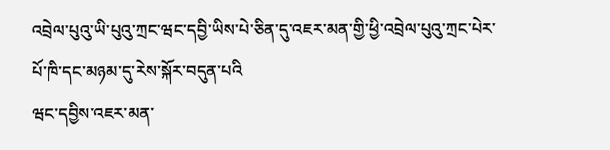འབྲེལ་པུའུ་ཡི་པུའུ་ཀྲང་ཝང་དབྱི་ཡིས་པེ་ཅིན་དུ་འཇར་མན་གྱི་ཕྱི་འབྲེལ་པུའུ་ཀྲང་པེར་པོ་ཁི་དང་མཉམ་དུ་རེས་སྐོར་བདུན་པའི
ཝང་དབྱིས་འཇར་མན་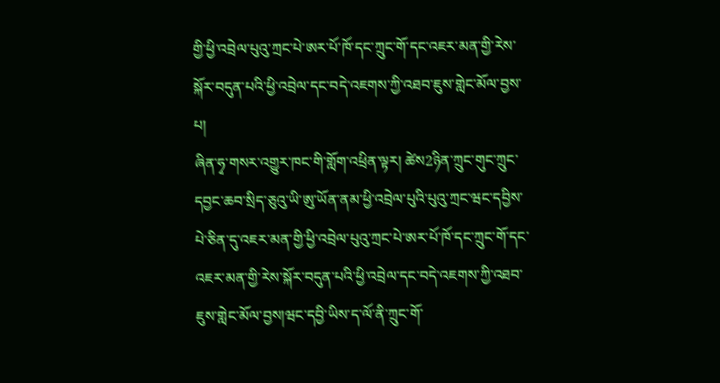གྱི་ཕྱི་འབྲེལ་པུའུ་ཀྲང་པེ་ཨར་པོ་ཁོ་དང་ཀྲུང་གོ་དང་འཇར་མན་གྱི་རེས་སྐོར་བདུན་པའི་ཕྱི་འབྲེལ་དང་བདེ་འཇགས་ཀྱི་འཐབ་ཇུས་གླེང་མོལ་བྱས་པ།
ཞིན་ཧྭ་གསར་འགྱུར་ཁང་གི་གློག་འཕྲིན་ལྟར། ཚེས2ཉིན་ཀྲུང་གུང་ཀྲུང་དབྱང་ཆབ་སྲིད་ཅུའུ་ཡི་ཨུ་ཡོན་ནམ་ཕྱི་འབྲེལ་པུའི་པུའུ་ཀྲང་ཝང་དབྱིས་པེ་ཅིན་དུ་འཇར་མན་གྱི་ཕྱི་འབྲེལ་པུའུ་ཀྲང་པེ་ཨར་པོ་ཁོ་དང་ཀྲུང་གོ་དང་འཇར་མན་གྱི་རེས་སྐོར་བདུན་པའི་ཕྱི་འབྲེལ་དང་བདེ་འཇགས་ཀྱི་འཐབ་ཇུས་གླེང་མོལ་བྱས།ཝང་དབྱི་ཡིས་ད་ལོ་ནི་ཀྲུང་གོ་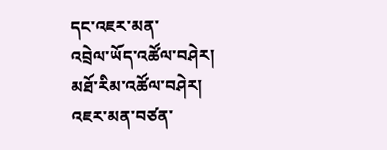དང་འཇར་མན་
འབྲེལ་ཡོད་འཚོལ་བཤེར།
མཐོ་རིམ་འཚོལ་བཤེར།
འཇར་མན་བཙན་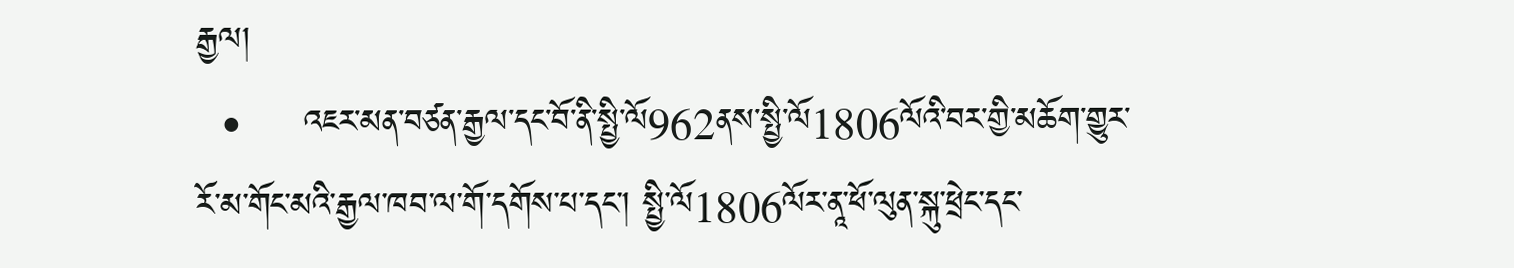རྒྱལ།
  •     འཇར་མན་བཙན་རྒྱལ་དང་བོ་ནི་སྤྱི་ལོ962ནས་སྤྱི་ལོ1806ལོའི་བར་གྱི་མཆོག་གྱུར་རོ་མ་གོང་མའི་རྒྱལ་ཁབ་ལ་གོ་དགོས་པ་དང་། སྤྱི་ལོ1806ལོར་ནཱ་ཕོ་ལུན་སྐུ་ཕྲེང་དང་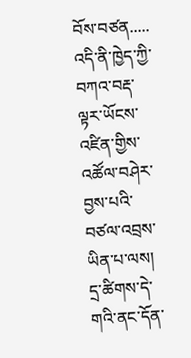བོས་བཙན.....
འདི་ནི་ཁྱེད་ཀྱི་བཀའ་བརྡ་ལྟར་ཡོངས་འཛིན་གྱིས་འཚོལ་བཤེར་བྱས་པའི་བཙལ་འབྲས་ཡིན་པ་ལས། དྲ་ཚིགས་དེ་གའི་ནང་དོན་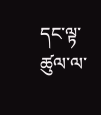དང་ལྟ་ཚུལ་ལ་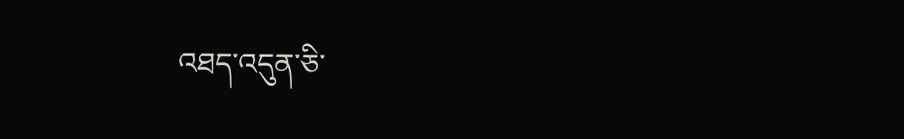འཐད་འདུན་ཅི་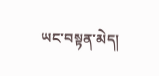ཡང་བསྟན་མེད།